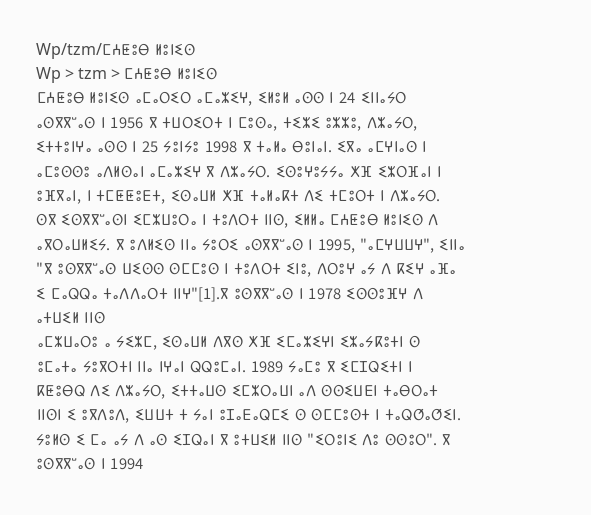Wp/tzm/ⵎⵄⵟⵓⴱ ⵍⵓⵏⵉⵙ
Wp > tzm > ⵎⵄⵟⵓⴱ ⵍⵓⵏⵉⵙ
ⵎⵄⵟⵓⴱ ⵍⵓⵏⵉⵙ ⴰⵎⴰⵔⵉⵔ ⴰⵎⴰⵣⵉⵖ, ⵉⵍⵓⵍ ⴰⵙⵙ ⵏ 24 ⵉⵏⵏⴰⵢⵔ ⴰⵙⴳⴳⵯⴰⵙ ⵏ 1956 ⴳ ⵜⵡⵔⵉⵔⵜ ⵏ ⵎⵓⵙⴰ, ⵜⵉⵣⵉ ⵓⵣⵣⵓ, ⴷⵣⴰⵢⵔ, ⵉⵜⵜⵓⵏⵖⴰ ⴰⵙⵙ ⵏ 25 ⵢⵓⵏⵢⵓ 1998 ⴳ ⵜⴰⵍⴰ ⴱⵓⵏⴰⵏ. ⵉⴳⴰ ⴰⵎⵖⵏⴰⵙ ⵏ ⴰⵎⵓⵙⵙⵓ ⴰⴷⵍⵙⴰⵏ ⴰⵎⴰⵣⵉⵖ ⴳ ⴷⵣⴰⵢⵔ. ⵉⵙⵓⵖⵓⵢⵢⴰ ⵅⴼ ⵉⵣⵔⴼⴰⵏ ⵏ ⵓⴼⴳⴰⵏ, ⵏ ⵜⵎⵟⵟⵓⴹⵜ, ⵉⵙⴰⵡⵍ ⵅⴼ ⵜⴰⵍⴰⴽⵜ ⴷⵉ ⵜⵎⵓⵔⵜ ⵏ ⴷⵣⴰⵢⵔ.
ⵙⴳ ⵉⵙⴳⴳⵯⴰⵙⵏ ⵉⵎⵣⵡⵓⵔⴰ ⵏ ⵜⵓⴷⵔⵜ ⵏⵏⵙ, ⵉⵍⵍⴰ ⵎⵄⵟⵓⴱ ⵍⵓⵏⵉⵙ ⴷ ⴰⴳⵔⴰⵡⵍⵉⵢ. ⴳ ⵓⴷⵍⵉⵙ ⵏⵏⴰ ⵢⵓⵔⵉ ⴰⵙⴳⴳⵯⴰⵙ ⵏ 1995, "ⴰⵎⵖⵡⵡⵖ", ⵉⵏⵏⴰ "ⴳ ⵓⵙⴳⴳⵯⴰⵙ ⵡⵉⵙⵙ ⵙⵎⵎⵓⵙ ⵏ ⵜⵓⴷⵔⵜ ⵉⵏⵓ, ⴷⵔⵓⵖ ⴰⵢ ⴷ ⴽⵉⵖ ⴰⴼⴰ ⵉ ⵎⴰⵕⵕⴰ ⵜⴰⴷⴷⴰⵔⵜ ⵏⵏⵖ"[1].ⴳ ⵓⵙⴳⴳⵯⴰⵙ ⵏ 1978 ⵉⵙⵙⵓⴼⵖ ⴷ ⴰⵜⵡⵉⵍ ⵏⵏⵙ
ⴰⵎⵣⵡⴰⵔⵓ ⴰ ⵢⵉⵣⵎ, ⵉⵙⴰⵡⵍ ⴷⴳⵙ ⵅⴼ ⵉⵎⴰⵣⵉⵖⵏ ⵉⵣⴰⵢⴽⵓⵜⵏ ⵙ ⵓⵎⴰⵜⴰ ⵢⵓⴳⵔⵜⵏ ⵏⵏⴰ ⵏⵖⴰⵏ ⵕⵕⵓⵎⴰⵏ. 1989 ⵢⴰⵎⵓ ⴳ ⵉⵎⵊⵕⵉⵜⵏ ⵏ ⴽⵟⵓⴱⵕ ⴷⵉ ⴷⵣⴰⵢⵔ, ⵉⵜⵜⴰⵡⵙ ⵉⵎⵣⵔⴰⵡⵏ ⴰⴷ ⵙⵙⵉⵡⴹⵏ ⵜⴰⴱⵔⴰⵜ ⵏⵏⵙⵏ ⵉ ⵓⴳⴷⵓⴷ, ⵉⵡⵡⵜ ⵜ ⵢⴰⵏ ⵓⵊⴰⴹⴰⵕⵎⵉ ⵙ ⵙⵎⵎⵓⵙⵜ ⵏ ⵜⴰⵕⵚⴰⵚⵉⵏ. ⵢⵓⵍⵙ ⵉ ⵎⴰ ⴰⵢ ⴷ ⴰⵙ ⵉⵊⵕⴰⵏ ⴳ ⵓⵜⵡⵉⵍ ⵏⵏⵙ "ⵉⵔⵓⵏⵉ ⴷⵓ ⵙⵙⵓⵔ". ⴳ ⵓⵙⴳⴳⵯⴰⵙ ⵏ 1994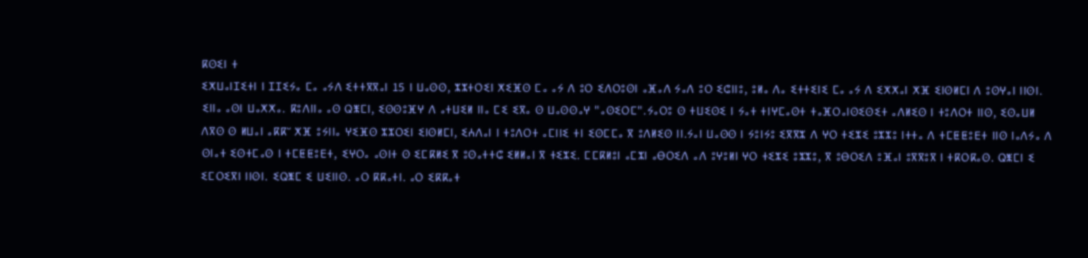ⴽⵙⵉⵏ ⵜ
ⵉⵅⵡⴰⵏⵊⵉⵜⵏ ⵏ ⵊⵊⵉⵢⴰ ⵎⴰ ⴰⵢⴷ ⵉⵜⵜⴳⴳⴰⵏ 15 ⵏ ⵡⴰⵙⵙ, ⵣⵣⵜⵔⵉⵏ ⵅⵉⴼⵙ ⵎⴰ ⴰⵢ ⴷ ⵓⵔ ⵉⴷⵔⵓⵙⵏ ⴰⴼⴰⴷ ⵢⴰⴷ ⵓⵔ ⵉⵛⵏⵏⵓ, ⵓⵍⴰ ⴷⴰ ⵉⵜⵜⵉⵏⵉ ⵎⴰ ⴰⵢ ⴷ ⵉⵅⵅⴰⵏ ⵅⴼ ⵉⵏⵙⵍⵎⵏ ⴷ ⵓⵙⵖⴰⵏ ⵏⵏⵙⵏ. ⵉⵏⵏⴰ ⴰⵙⵏ ⵡⴰⵅⵅⴰ. ⴽⵓⴷⵏⵏⴰ ⴰⵙ ⵕⵥⵎⵏ, ⵉⵙⵙⵓⴼⵖ ⴷ ⴰⵜⵡⵉⵍ ⵏⵏⴰ ⵎⵉ ⵉⴳⴰ ⵙ ⵡⴰⵙⵙⴰⵖ "ⴰⵙⵉⵔⵎ".ⵢⴰⵔⵓ ⵙ ⵜⵡⵉⵙⵉ ⵏ ⵢⴰⵜ ⵜⵏⵖⵎⴰⵙⵜ ⵜⴰⴼⵔⴰⵏⵙⵉⵙⵉⵜ ⴰⴷⵍⵉⵙ ⵏ ⵜⵓⴷⵔⵜ ⵏⵏⵙ, ⵉⵙⴰⵡⵍ ⴷⴳⵙ ⵙ ⵍⵡⴰⵏ ⴰⴽⴽⵯ ⵅⴼ ⵓⵢⵏⵏⴰ ⵖⵉⴼⵙ ⵣⵣⵔⵉⵏ ⵉⵏⵙⵍⵎⵏ, ⵉⵄⴷⴰⵏ ⵏ ⵜⵓⴷⵔⵜ ⴰⵎⵏⵏⵉ ⵜⵏ ⵉⵙⵎⵎⴰ ⴳ ⵓⴷⵍⵉⵙ ⵏⵏ.ⵢⴰⵏ ⵡⴰⵙⵙ ⵏ ⵢⵓⵏⵢⵓ ⵉⴳⴳⵣ ⴷ ⵖⵔ ⵜⵉⵣⵉ ⵓⵣⵣⵓ ⵏⵜⵜⴰ ⴷ ⵜⵎⵟⵟⵓⴹⵜ ⵏⵏⵙ ⵏⴰⴷⵢⴰ ⴷ ⵙⵏⴰⵜ ⵉⵙⵜⵎⴰⵙ ⵏ ⵜⵎⵟⵟⵓⴹⵜ, ⵉⵖⵔⴰ ⴰⵙⵏⵜ ⵙ ⵉⵎⴽⵍⵉ ⴳ ⵓⵙⴰⵜⵜⵛ ⵉⵍⵍⴰⵏ ⴳ ⵜⵉⵣⵉ. ⵎⵎⴽⵍⵓⵏ ⴰⵎⵣⵏ ⴰⴱⵔⵉⴷ ⴰⴷ ⵓⵖⵓⵍⵏ ⵖⵔ ⵜⵉⵣⵉ ⵓⵣⵣⵓ, ⴳ ⵓⴱⵔⵉⴷ ⵓⴼⴰⵏ ⵓⴳⴳⵓⴳ ⵏ ⵜⴽⵔⴽⴰⵙ. ⵕⵥⵎⵏ ⵉ ⵉⵎⵔⵉⴳⵏ ⵏⵏⵙⵏ. ⵉⵕⵥⵎ ⵉ ⵡⵉⵏⵏⵙ. ⴰⵔ ⴽⴽⴰⵜⵏ. ⴰⵔ ⵉⴽⴽⴰⵜ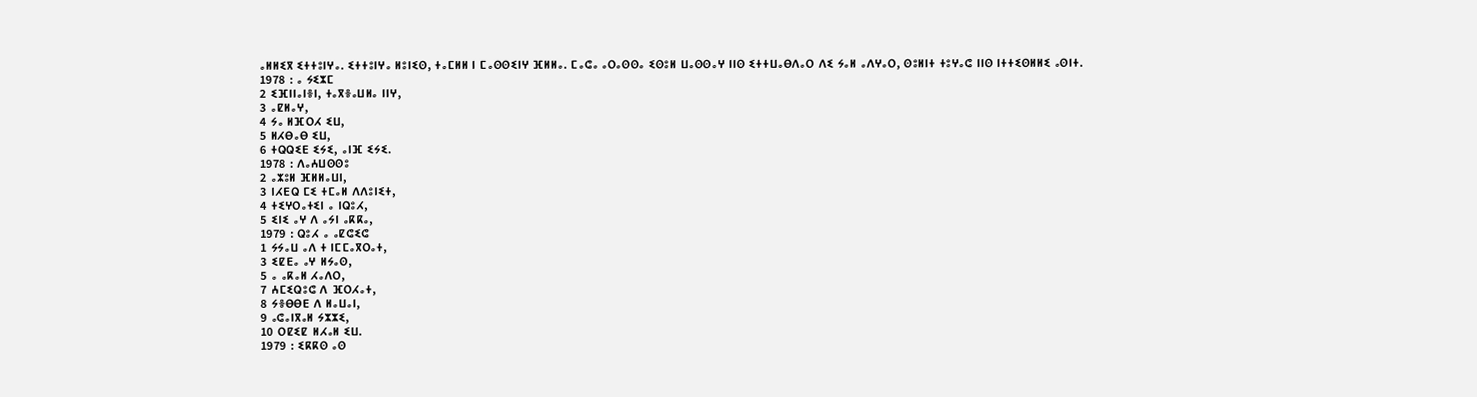ⴰⵍⵍⵉⴳ ⵉⵜⵜⵓⵏⵖⴰ. ⵉⵜⵜⵓⵏⵖⴰ ⵍⵓⵏⵉⵙ, ⵜⴰⵎⵍⵍ ⵏ ⵎⴰⵙⵙⵉⵏⵖ ⴼⵍⵍⴰ. ⵎⴰⵛⴰ ⴰⵔⴰⵙⵙⴰ ⵉⵙⵓⵍ ⵡⴰⵙⵙⴰⵖ ⵏⵏⵙ ⵉⵜⵜⵡⴰⴱⴷⴰⵔ ⴷⵉ ⵢⴰⵍ ⴰⴷⵖⴰⵔ, ⵙⵓⵍⵏⵜ ⵜⵓⵖⴰⵛ ⵏⵏⵙ ⵏⵜⵜⵉⵙⵍⵍⵉ ⴰⵙⵏⵜ.
1978 : ⴰ ⵢⵉⵣⵎ
2 ⵉⴼⵏⵏⴰⵏⴻⵏ, ⵜⴰⴳⴻⴰⵡⵍⴰ ⵏⵏⵖ,
3 ⴰⵇⵍⴰⵖ,
4 ⵢⴰ ⵍⴼⵔⵃ ⵉⵡ,
5 ⵍⵃⴱⴰⴱ ⵉⵡ,
6 ⵜⵕⵕⵉⴹ ⵉⵢⵉ, ⴰⵏⴼ ⵉⵢⵉ.
1978 : ⴷⴰⵄⵡⵙⵙⵓ
2 ⴰⵣⵓⵍ ⴼⵍⵍⴰⵡⵏ,
3 ⵏⵃⴹⵕ ⵎⵉ ⵜⵎⴰⵍ ⴷⴷⵓⵏⵉⵜ,
4 ⵜⵉⵖⵔⴰⵜⵉⵏ ⴰ ⵏⵕⵓⵃ,
5 ⵉⵏⵉ ⴰⵖ ⴷ ⴰⵢⵏ ⴰⴽⴽⴰ,
1979 : ⵕⵓⵃ ⴰ ⴰⵇⵛⵉⵛ
1 ⵢⵢⴰⵡ ⴰⴷ ⵜ ⵏⵎⵎⴰⴳⵔⴰⵜ,
3 ⵉⵇⴹⴰ ⴰⵖ ⵍⵢⴰⵙ,
5 ⴰ ⴰⴽⴰⵍ ⵃⴰⴷⵔ,
7 ⵄⵎⵉⵕⵓⵛ ⴷ ⴼⵔⵃⴰⵜ,
8 ⵢⴻⴱⴱⴹ ⴷ ⵍⴰⵡⴰⵏ,
9 ⴰⵛⴰⵏⴳⴰⵍ ⵢⵣⵣⵉ,
10 ⵔⵇⵉⵇ ⵍⵃⴰⵍ ⵉⵡ.
1979 : ⵉⴽⴽⵙ ⴰⵙ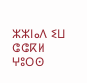ⵣⵣⵏⴰⴷ ⵉⵡ ⵛⵛⴽⵍ
ⵖⵓⵔⵙ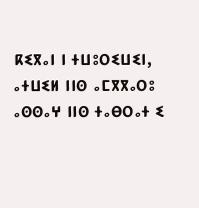ⴽⵉⴳⴰⵏ ⵏ ⵜⵡⵓⵔⵉⵡⵉⵏ, ⴰⵜⵡⵉⵍ ⵏⵏⵙ ⴰⵎⴳⴳⴰⵔⵓ ⴰⵙⵙⴰⵖ ⵏⵏⵙ ⵜⴰⴱⵔⴰⵜ ⵉ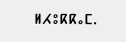ⵍⵃⵓⴽⴽⴰⵎ.